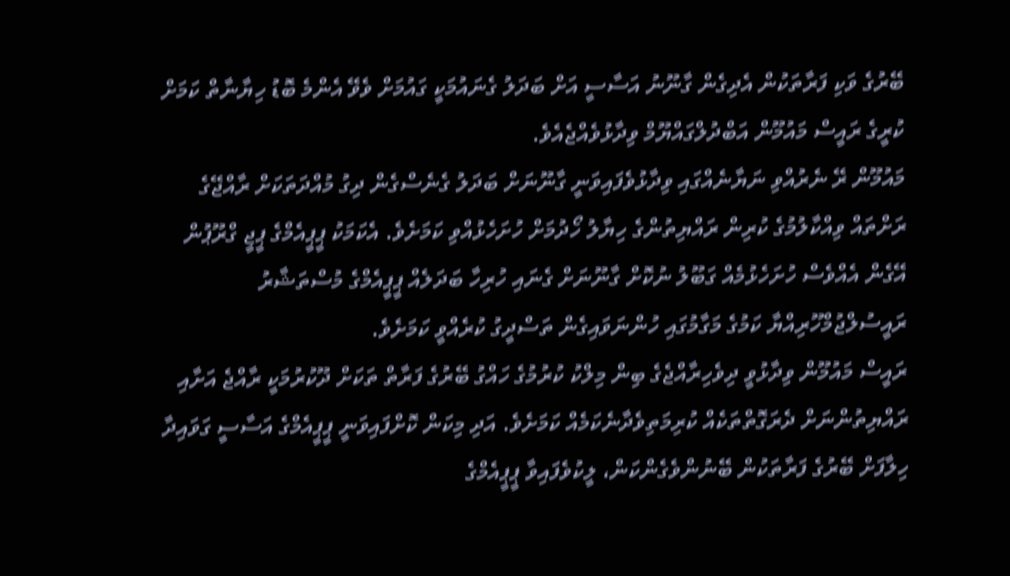ބޭރުގެ ވަކި ފަރާތަކުން އެދިގެން ގާނޫނު އަސާސީ އަށް ބަދަލު ގެނައުމަކީ ގައުމަށް ވެވޭ އެންމެ ބޮޑު ހިޔާނާތް ކަމަށް ކުރީގެ ރައީސް މައުމޫން އަބްދުލްގައްޔޫމް ވިދާޅުވެއްޖެއެވެ.
މައުމޫން ރޭ ނެރުއްވި ނަޔާނެއްގައި ވިދާޅުވެފައިވަނީ ގާނޫނަށް ބަދަލު ގެނެސްގެން ދިގު މުއްދަތަކަށް ރާއްޖޭގެ ރަށްތައް ވިއްކާލުމުގެ ކުރިން ރައްޔިތުންގެ ހިޔާލު ހޯދުމަށް ހުށަހެޅުއްވި ކަމަށެވެ. އެކަމަކު ޕީޕީއެމްގެ ޕީޖީ ގްރޫޕުން އޭގެން އެއްވެސް ހުށަހެޅުމެއް ގަބޫލު ނުކޮށް ގާނޫނަށް ގެނައި ހުރިހާ ބަދަލެއް ޕީޕީއެމްގެ މުސްތަޝާރު ރައީސުލްޖުމްހޫރިއްޔާ ކަމުގެ މަގާމުގައި ހުންނަވައިގެން ތަސްދީގު ކުރެއްވީ ކަމަށެވެ.
ރައީސް މައުމޫން ވިދާޅުވީ ދިވެހިރާއްޖެގެ ބިން މިލްކު ކުރުމުގެ ހައްގު ބޭރުގެ ފަރާތް ތަކަށް ދޫކުރުމަކީ ރާއްޖެ އަށާއި ރައްޔިތުންނަށް ދެރަގޮތްތަކެއް ކުރިމަތިވެދާނެކަމެއް ކަމަށެވެ. އަދި މިކަން ކޮށްފައިވަނީ ޕީޕީއެމްގެ އަސާސީ ގަވައިދާ ހިލާފަށް ބޭރުގެ ފަރާތަކުން ބޭނުންވެގެންކަން، ލީކުވެފައިވާ ޕީޕީއެމްގެ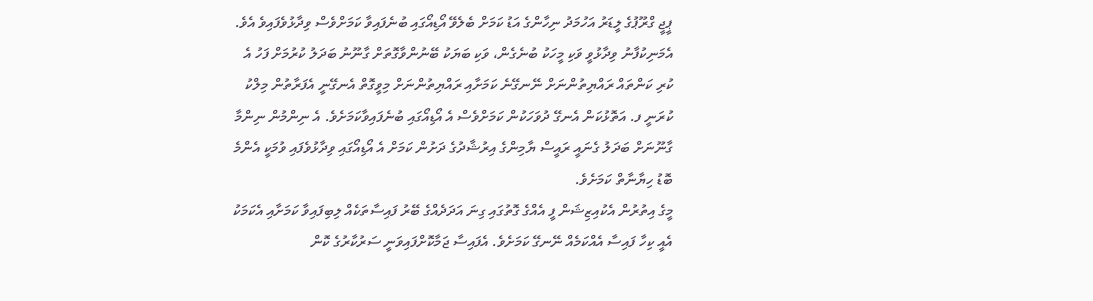ޕީޖީ ގްރޫޕުގެ ލީޑަރު އަހުމަދު ނިހާންގެ އަޑު ކަމަށް ބެލެވޭ އޯޑިއޯގައި ބުނެފައިވާ ކަމަށްވެސް ވިދާޅުވެފައިވެ އެވެ.
އެމަނިކުފާނު ވިދާޅުވީ ވަކި މީހަކު ބުނެގެން، ވަކި ބަޔަކު ބޭނުންވާގޮތަށް ގާނޫނު ބަދަލު ކުރުމަށް ފަހު އެ ކުރި ކަންތައް ރައްޔިތުންނަށް ނޭނގޭނެ ކަމަށާއި ރައްޔިތުންނަށް މިވީގޮތް އެނގޭނީ އެފަރާތުން މިލްކު ކުރަނީ ފ. އަތޮޅުކަން އެނގޭ ދުވަހަކުން ކަމަށްވެސް އެ އޯޑިއޯގައި ބުނެފައިވާކަމަށެވެ. އެ ނިންމުން ނިންމާ ގާނޫނަށް ބަދަލު ގެނައީ ރައީސް ޔާމިންގެ އިރުޝާދުގެ ދަށުން ކަމަށް އެ އޯޑިއޯގައި ވިދާޅުވެފައި ވުމަކީ އެންމެ ބޮޑު ހިޔާނާތް ކަމަށެވެ.
މީގެ އިތުރުން އެކުއިޒިޝަން ފީ އެއްގެ ގޮތުގައި ގިނަ އަދަދެއްގެ ބޭރު ފައިސާތަކެއް ލިބިފައިވާ ކަމަށާއި އެކަމަކު އެއީ ކިހާ ފައިސާ އެއްކަމެއް ނޭނގޭ ކަމަށެވެ. އެފައިސާ ޖަމާކޮށްފައިވަނީ ސަރުކާރުގެ ކޮން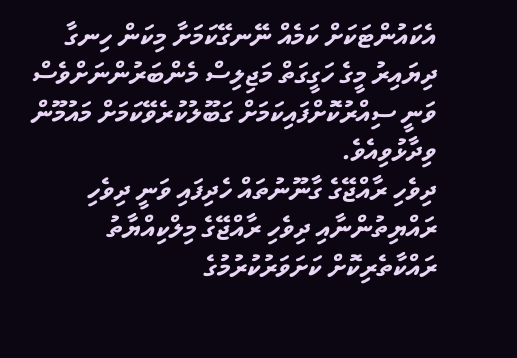އެކައުންޓަކަށް ކަމެއް ނޭނގޭކަމަށާ މިކަން ހިނގާ ދިޔައިރު މީގެ ހަގީގަތް މަޖިލިސް މެންބަރުންނަށްވެސް ވަނީ ސިއްރުކޮށްފައިކަމަށް ގަބޫލުކުރެވޭކަމަށް މައުމޫން ވިދާޅުވިއެވެ.
ދިވެހި ރާއްޖޭގެ ގާނޫނުތައް ހެދިފައި ވަނީ ދިވެހި ރައްޔިތުންނާއި ދިވެހި ރާއްޖޭގެ މިލްކިއްޔާތު ރައްކާތެރިކޮށް ކަށަވަރުކުރުމުގެ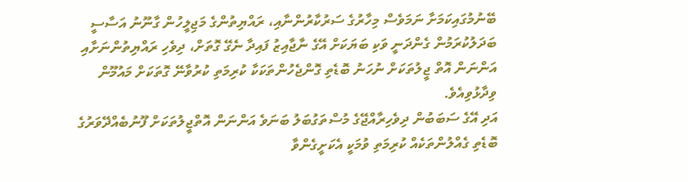ބޭނުމުގައިކަމަށާ ނަމަވެސް މިހާރުގެ ސަރުކާރުންނާއި، ރައްޔިތުންގެ މަޖިލީހުން ގާނޫނު އަސާސީ ބަދަލުކުރަމުން ގެންދަނީ ވަކި ބަޔަކަށް އޭގެ ނާޖާއިޒު ފައިދާ ނެގޭ ގޮތަށް، ދިވެހި ރައްޔިތުންނަށާއި އަންނަން އޮތް ޖީލުތަކަށް ނުހަނު ބޮޑެތި ގޮންޖެހުންތަކަކާ ކުރިމަތި ކުރުވާނޭ ގޮތަކަށް މައުމޫން ވިދާޅުވިއެވެ.
އަދި އޭގެ ސަބަބުން ދިވެހިރާއްޖޭގެ މުސްތަގުބަލު ބަނަވެ އަންނަން އޮތްޖީލުތަކަށް ފޫނުބެއްދޭވަރުގެ ބޮޑެތި ގެއްލުންތަކެއް ކުރިމަތި ވުމަކީ އެކަށީގެންވާ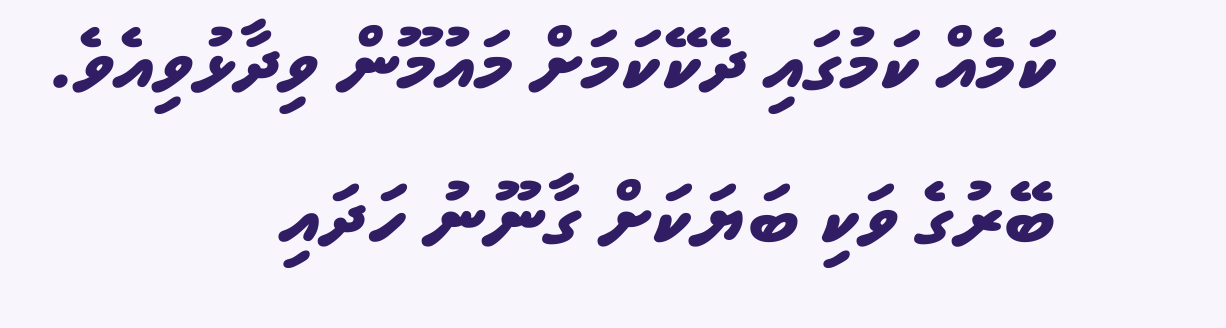ކަމެއް ކަމުގައި ދެކޭކަމަށް މައުމޫން ވިދާޅުވިއެވެ.
ބޭރުގެ ވަކި ބަޔަކަށް ގާނޫނު ހަދައި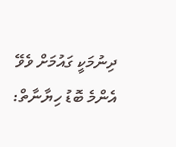ދިނުމަކީ ގައުމަށް ވެވޭ އެންމެ ބޮޑު ހިޔާނާތް: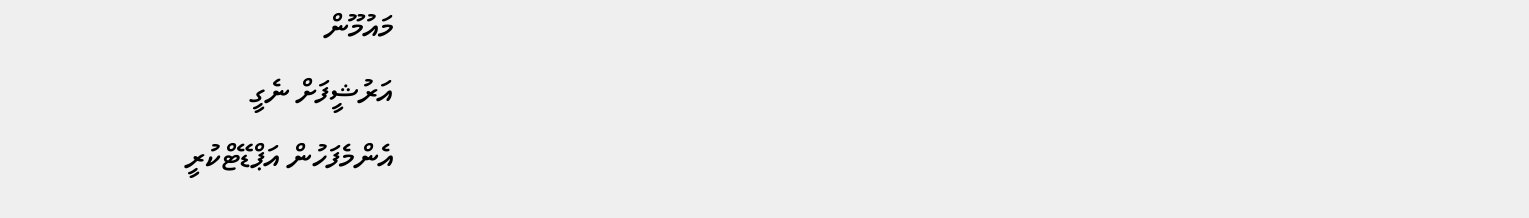މައުމޫން
އަރުޝީފަށް ނެގީ
އެންމެފަހުން އަޕްޑޭޓްކުރީ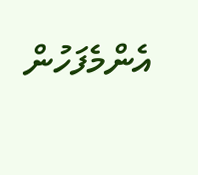އެންމެފަހުން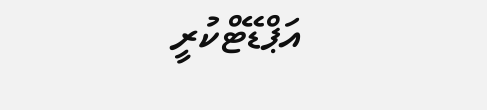އަޕްޑޭޓްކުރީ